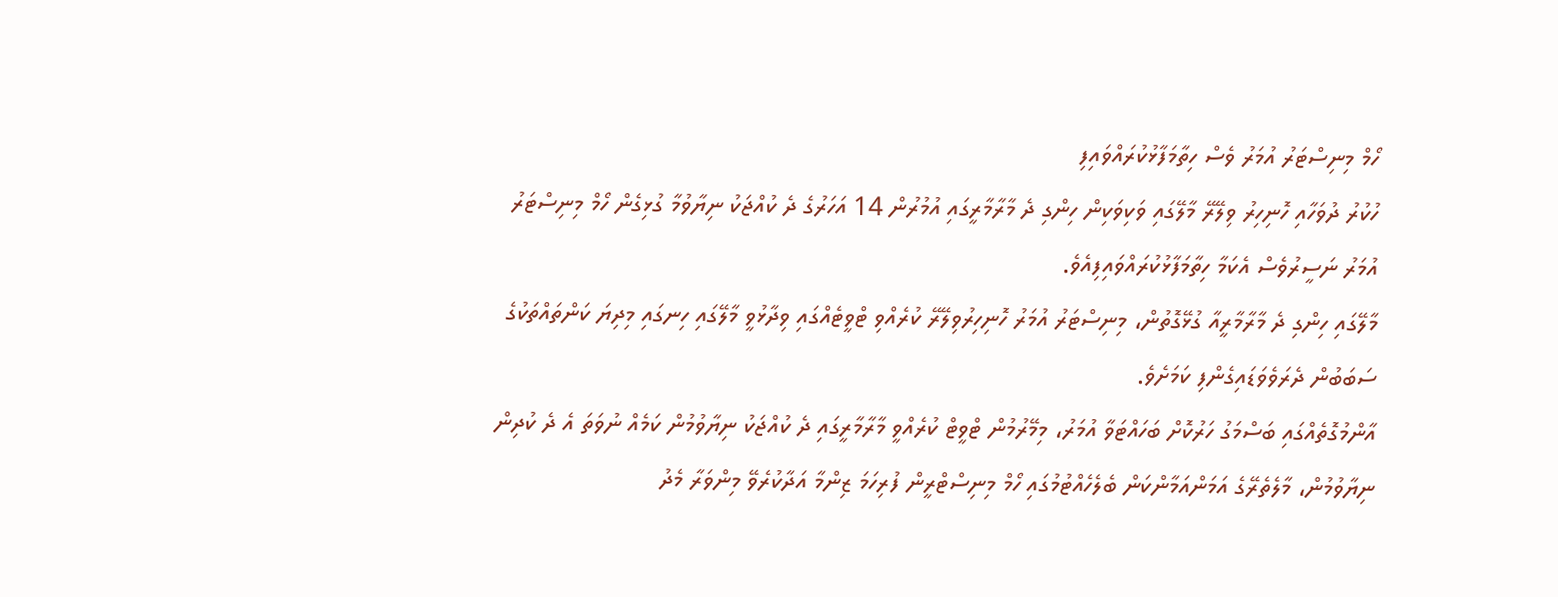ހޯމް މިނިސްޓަރު އުމަރު ވެސް ހިތާމަފާޅުކުރައްވައިފި
ހުކުރު ދުވަހާއި ހޮނިހިރު ވިލޭރޭ މާލޭގައި ވަކިވަކިން ހިންގި ދެ މާރާމާރީގައި އުމުރުން 14 އަހަރުގެ ދެ ކުއްޖަކު ނިޔާވުމާ ގުޅިގެން ހޯމް މިނިސްޓަރު އުމަރު ނަސީރުވެސް އެކަމާ ހިތާމަފާޅުކުރައްވައިފިއެވެ.
މާލޭގައި ހިންގި ދެ މާރާމާރީއާ ގުޅޭގޮތުން، މިނިސްޓަރު އުމަރު ހޮނިހިރުވިލޭރޭ ކުރެއްވި ޓްވީޓެއްގައި ވިދާޅުވީ މާލޭގައި ހިނގައި މިދިޔަ ކަންތައްތަކުގެ ސަބަބުން ދެރަވެވަޑައިގެންފި ކަމަށެވެ.
އާންމުގޮތެއްގައި ބަސްމަގު ހަރުކޮށް ބަހައްޓަވާ އުމަރު، މިމޭރުމުން ޓްވީޓް ކުރެއްވީ މާރާމާރީގައި ދެ ކުއްޖަކު ނިޔާވުމުން ކަމެއް ނުވަތަ އެ ދެ ކުދިން ނިޔާވުމުން، މާލެތެރޭގެ އަމަންއަމާންކަން ބެލެހެއްޓުމުގައި ހޯމް މިނިސްޓްރީން ފުރިހަމަ ޒިންމާ އަދާކުރެވޭ މިންވަރާ މެދު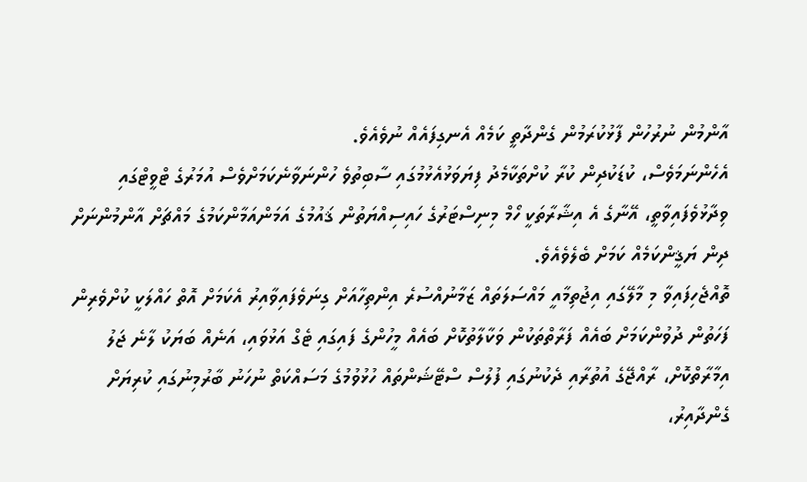އާންމުން ނުރުހުން ފާޅުކުރަމުން ގެންދާތީ ކަމެއް އެނގިފައެއް ނުވެއެވެ.
އެހެންނަމަވެސް، ކުޑަކުދިން ކުރާ ކުށްތަކާމެދު ފިޔަވަޅުއެޅުމުގައި ސާބިތުވެ ހުންނަވާނެކަމަށްވެސް އުމަރުގެ ޓްވީޓްގައި ވިދާޅުވެފައިވާތީ، އޭނާގެ އެ އިޝާރާތަކީ ހޯމް މިނިސްޓަރުގެ ހައިސިއްޔަތުން ޤައުމުގެ އަމަންއަމާންކަމުގެ މައްޗަށް އާންމުންނަށް ދިން ޔަޤީންކަމެއް ކަމަށް ބެލެވެއެވެ.
ތޮއްޖެހިފައިވާ މި މާލޭގައި އިޖުތިމާއީ މައްސަލަތައް ޒަމާނުއްސުރެ އިންތިހާއަށް ގިނަވެފައިވާއިރު އެކަމަށް އޮތް ހައްލަކީ ކުށްވެރިން ފަހަތުން ދުވުންކަމަށް ބައެއް ފަރާތްތަކުން ވަކާލާތުކޮށް ބައެއް މީހުންގެ ފައިގައި ޓެގް އަޅުވައި، އަނެއް ބަޔަކު ލާނެ ޖަލު އިމާރާތްކޮށް، ރާއްޖޭގެ އުތުރާއި ދެކުނުގައި ފުލުސް ސްޓޭޝަންތައް ހުޅުވުމުގެ މަސައްކަތް ނުހަނު ބާރުމިނުގައި ކުރިޔަށް ގެންދާއިރު،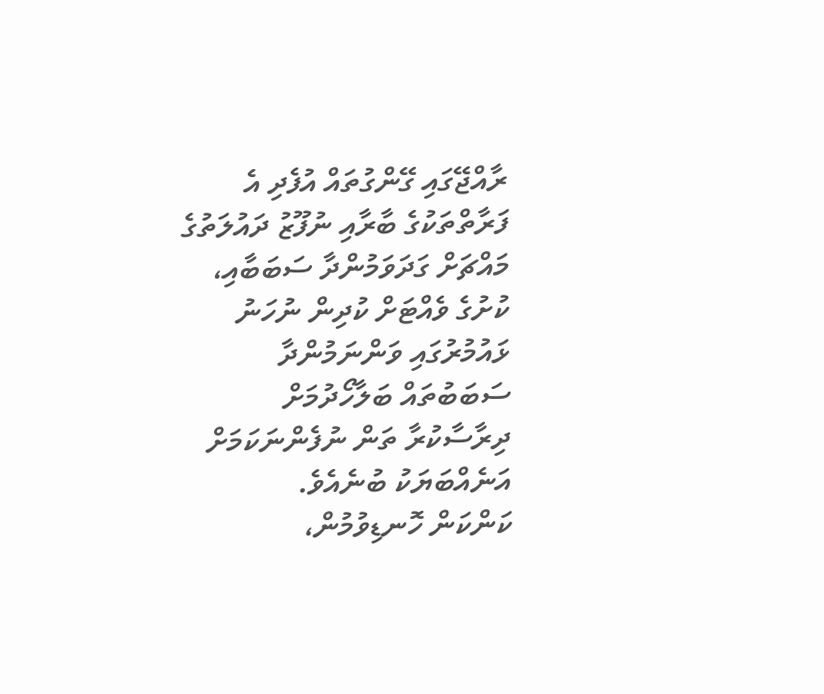ރާއްޖޭގައި ގޭންގުތައް އުފެދި އެ ފަރާތްތަކުގެ ބާރާއި ނުފޫޒު ދައުލަތުގެ މައްޗަށް ގަދަވަމުންދާ ސަބަބާއި، ކުށުގެ ވެއްޓަށް ކުދިން ނުހަނު ޅައުމުރުގައި ވަންނަމުންދާ ސަބަބުތައް ބަލާހޯދުމަށް ދިރާސާކުރާ ތަން ނުފެންނަކަމަށް އަނެއްބަޔަކު ބުނެއެވެ.
ކަންކަން ހޮނޑިވުމުން،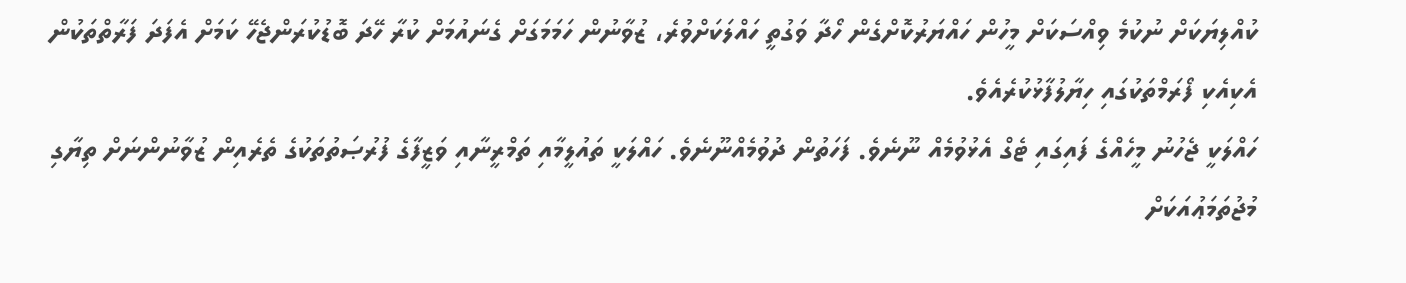ކުއްލިޔަކަށް ނުކުމެ ވިއްސަކަށް މީހުން ހައްޔަރުކޮށްގެން ހޯދާ ވަގުތީ ހައްލަކަށްވުރެ، ޒުވާނުން ހަމަމަގަށް ގެނައުމަށް ކުރާ ހޭދަ ބޮޑުކުރަންޖެހޭ ކަމަށް އެފަދަ ފަރާތްތަކުން އެކިއެކި ފޯރަމްތަކުގައި ހިޔާލުފާޅުކުރެއެވެ.
ހައްލަކީ ޖެހުނު މީހެއްގެ ފައިގައި ޓެގް އެޅުވުމެއް ނޫނެވެ. ފަހަތުން ދުވުމެއްނޫނެވެ. ހައްލަކީ ތައުލީމާއި ތަމްރީނާއި ވަޒީފާގެ ފުރުޞަތުތަކުގެ ތެރެއިން ޒުވާނުންނަށް ތިޔާގި މުޖުތަމަޢުއަކަށް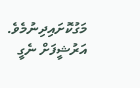މަގުކޮށައިދިނުމެވެ.
އަރުޝީފަށް ނެގީ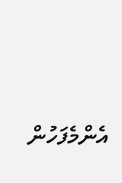އެންމެފަހުން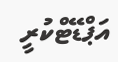އަޕްޑޭޓްކުރީ